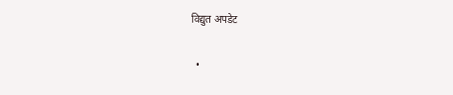विद्युत अपडेट

  •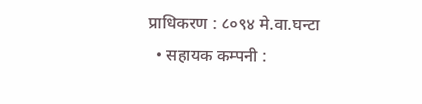प्राधिकरण : ८०९४ मे.वा.घन्टा
  • सहायक कम्पनी :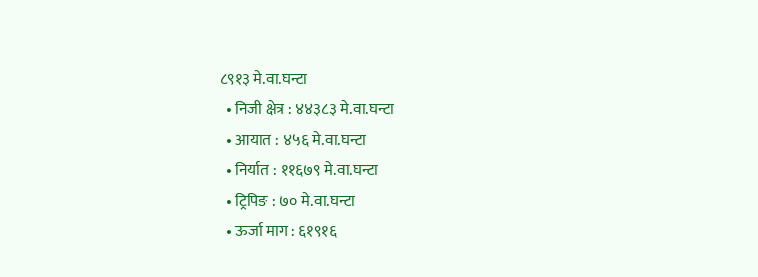८९१३ मे.वा.घन्टा
  • निजी क्षेत्र : ४४३८३ मे.वा.घन्टा
  • आयात : ४५६ मे.वा.घन्टा
  • निर्यात : ११६७९ मे.वा.घन्टा
  • ट्रिपिङ : ७० मे.वा.घन्टा
  • ऊर्जा माग : ६१९१६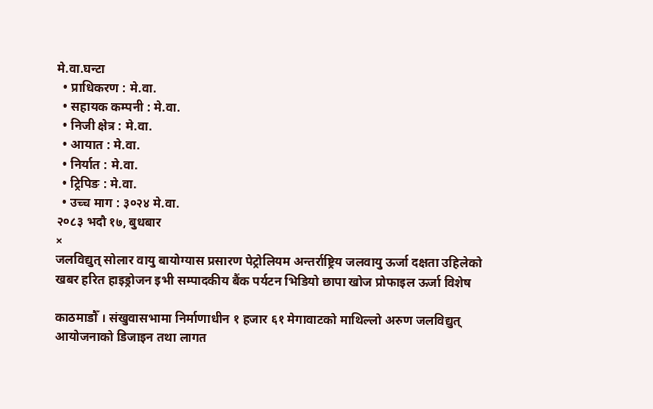मे.वा.घन्टा
  • प्राधिकरण : मे.वा.
  • सहायक कम्पनी : मे.वा.
  • निजी क्षेत्र : मे.वा.
  • आयात : मे.वा.
  • निर्यात : मे.वा.
  • ट्रिपिङ : मे.वा.
  • उच्च माग : ३०२४ मे.वा.
२०८३ भदौ १७, बुधबार
×
जलविद्युत् सोलार वायु बायोग्यास प्रसारण पेट्रोलियम अन्तर्राष्ट्रिय जलवायु ऊर्जा दक्षता उहिलेको खबर हरित हाइड्रोजन इभी सम्पादकीय बैंक पर्यटन भिडियो छापा खोज प्रोफाइल ऊर्जा विशेष

काठमाडौँ । संखुवासभामा निर्माणाधीन १ हजार ६१ मेगावाटको माथिल्लो अरुण जलविद्युत् आयोजनाको डिजाइन तथा लागत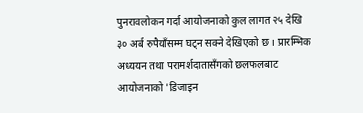पुनरावलोकन गर्दा आयोजनाको कुल लागत २५ देखि ३० अर्ब रुपैयाँसम्म घट्न सक्ने देखिएको छ । प्रारम्भिक अध्ययन तथा परामर्शदातासँगको छलफलबाट आयोजनाको 'डिजाइन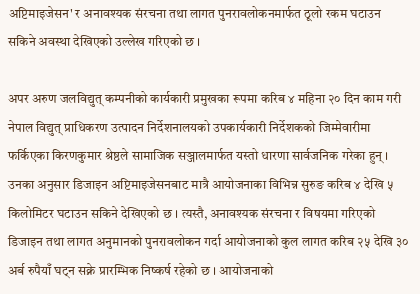अप्टिमाइजेसन' र अनावश्यक संरचना तथा लागत पुनरावलोकनमार्फत ठूलो रकम घटाउन सकिने अवस्था देखिएको उल्लेख गरिएको छ ।

अपर अरुण जलविद्युत् कम्पनीको कार्यकारी प्रमुखका रूपमा करिब ४ महिना २० दिन काम गरी नेपाल विद्युत् प्राधिकरण उत्पादन निर्देशनालयको उपकार्यकारी निर्देशकको जिम्मेवारीमा फर्किएका किरणकुमार श्रेष्ठले सामाजिक सञ्जालमार्फत यस्तो धारणा सार्वजनिक गरेका हुन् । उनका अनुसार डिजाइन अप्टिमाइजेसनबाट मात्रै आयोजनाका विभिन्न सुरुङ करिब ४ देखि ५ किलोमिटर घटाउन सकिने देखिएको छ । त्यस्तै, अनावश्यक संरचना र विषयमा गरिएको डिजाइन तथा लागत अनुमानको पुनरावलोकन गर्दा आयोजनाको कुल लागत करिब २५ देखि ३० अर्ब रुपैयाँ घट्न सक्ने प्रारम्भिक निष्कर्ष रहेको छ । आयोजनाको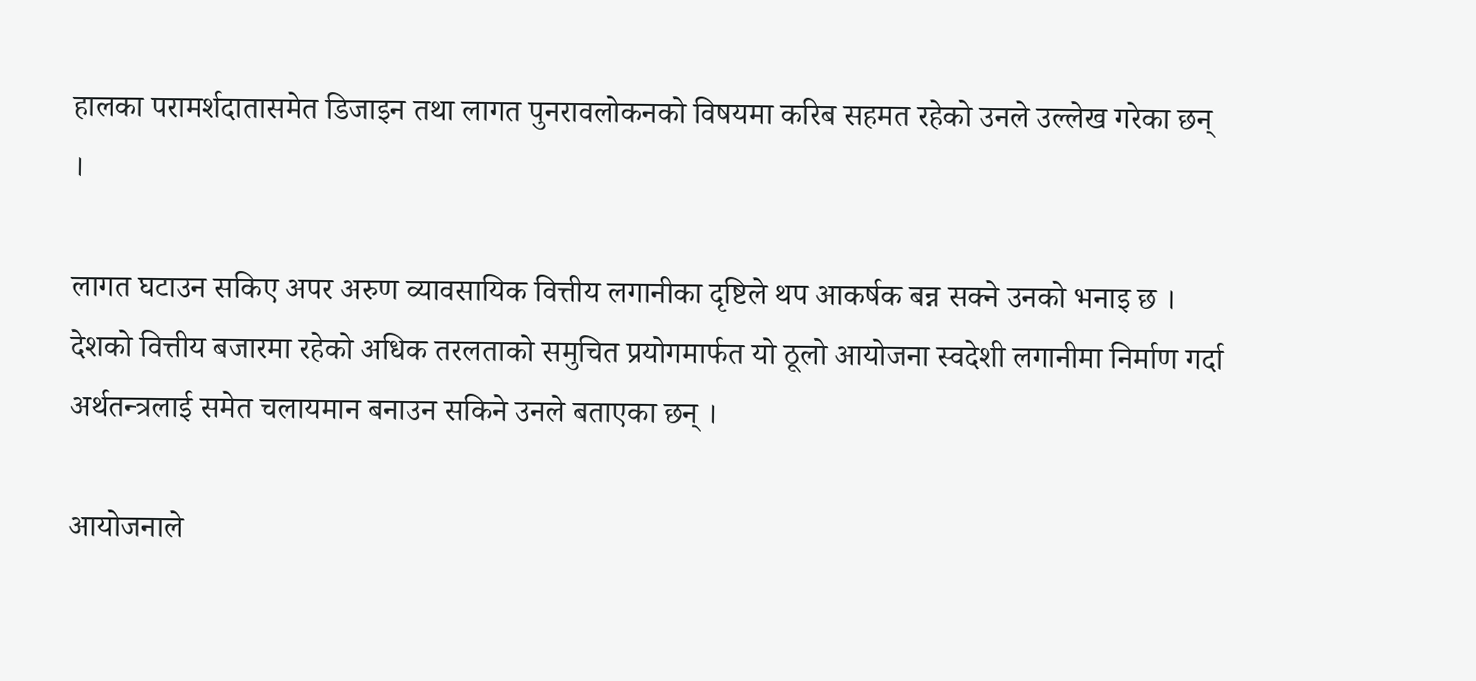हालका परामर्शदातासमेत डिजाइन तथा लागत पुनरावलोकनको विषयमा करिब सहमत रहेको उनले उल्लेख गरेका छन् ।

लागत घटाउन सकिए अपर अरुण व्यावसायिक वित्तीय लगानीका दृष्टिले थप आकर्षक बन्न सक्ने उनको भनाइ छ । देशको वित्तीय बजारमा रहेको अधिक तरलताको समुचित प्रयोगमार्फत यो ठूलो आयोजना स्वदेशी लगानीमा निर्माण गर्दा अर्थतन्त्रलाई समेत चलायमान बनाउन सकिने उनले बताएका छन् ।

आयोजनाले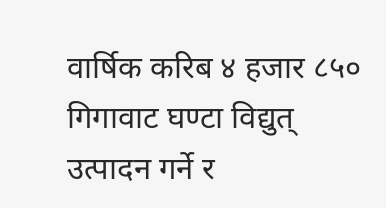वार्षिक करिब ४ हजार ८५० गिगावाट घण्टा विद्युत् उत्पादन गर्ने र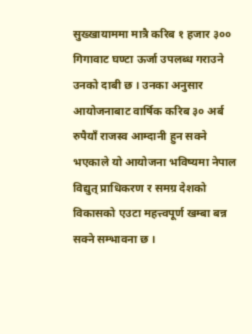सुख्खायाममा मात्रै करिब १ हजार ३०० गिगावाट घण्टा ऊर्जा उपलब्ध गराउने उनको दाबी छ । उनका अनुसार आयोजनाबाट वार्षिक करिब ३० अर्ब रुपैयाँ राजस्व आम्दानी हुन सक्ने भएकाले यो आयोजना भविष्यमा नेपाल विद्युत् प्राधिकरण र समग्र देशको विकासको एउटा महत्त्वपूर्ण खम्बा बन्न सक्ने सम्भावना छ ।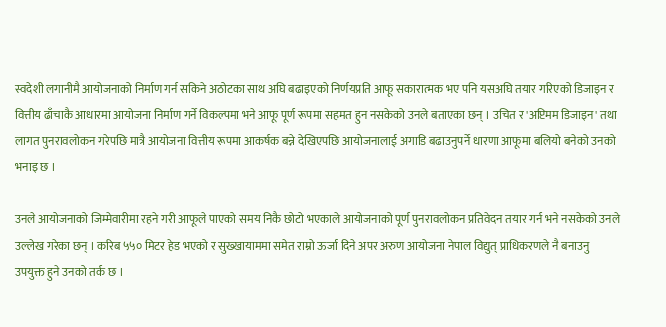स्वदेशी लगानीमै आयोजनाको निर्माण गर्न सकिने अठोटका साथ अघि बढाइएको निर्णयप्रति आफू सकारात्मक भए पनि यसअघि तयार गरिएको डिजाइन र वित्तीय ढाँचाकै आधारमा आयोजना निर्माण गर्ने विकल्पमा भने आफू पूर्ण रूपमा सहमत हुन नसकेको उनले बताएका छन् । उचित र 'अप्टिमम डिजाइन' तथा लागत पुनरावलोकन गरेपछि मात्रै आयोजना वित्तीय रूपमा आकर्षक बन्ने देखिएपछि आयोजनालाई अगाडि बढाउनुपर्ने धारणा आफूमा बलियो बनेको उनको भनाइ छ ।

उनले आयोजनाको जिम्मेवारीमा रहने गरी आफूले पाएको समय निकै छोटो भएकाले आयोजनाको पूर्ण पुनरावलोकन प्रतिवेदन तयार गर्न भने नसकेको उनले उल्लेख गरेका छन् । करिब ५५० मिटर हेड भएको र सुख्खायाममा समेत राम्रो ऊर्जा दिने अपर अरुण आयोजना नेपाल विद्युत् प्राधिकरणले नै बनाउनु उपयुक्त हुने उनको तर्क छ ।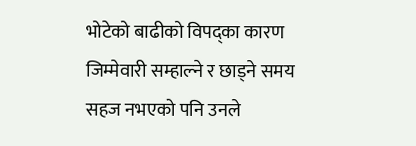भोटेको बाढीको विपद्का कारण जिम्मेवारी सम्हाल्ने र छाड्ने समय सहज नभएको पनि उनले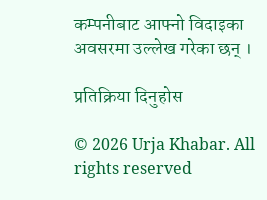कम्पनीबाट आफ्नो विदाइका अवसरमा उल्लेख गरेका छन् ।

प्रतिक्रिया दिनुहोस

© 2026 Urja Khabar. All rights reserved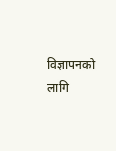विज्ञापनको लागि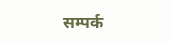सम्पर्क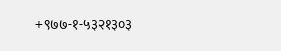+९७७-१-५३२१३०३